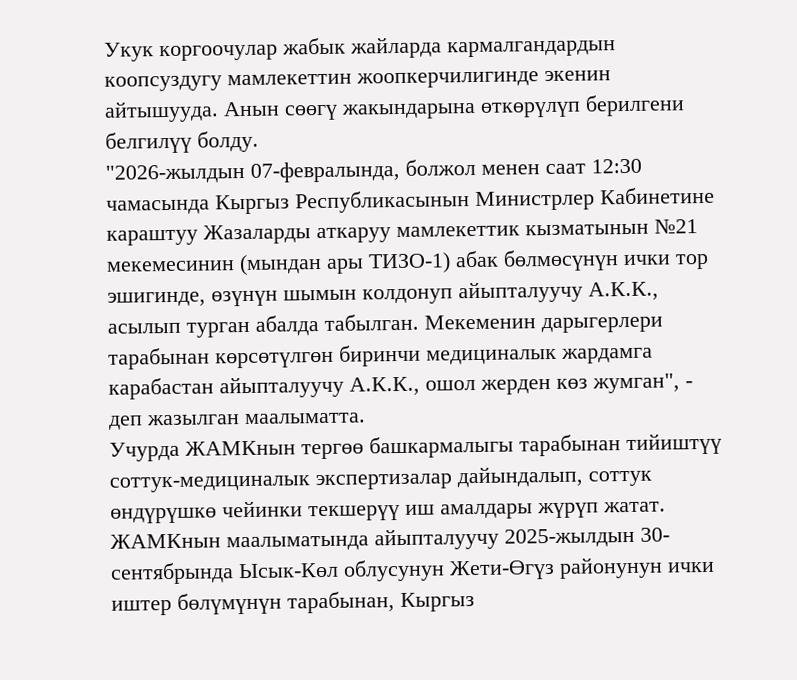Укук коргоочулар жабык жайларда кармалгандардын коопсуздугу мамлекеттин жоопкерчилигинде экенин айтышууда. Анын сөөгү жакындарына өткөрүлүп берилгени белгилүү болду.
"2026-жылдын 07-февралында, болжол менен саат 12:30 чамасында Кыргыз Республикасынын Министрлер Кабинетине караштуу Жазаларды аткаруу мамлекеттик кызматынын №21 мекемесинин (мындан ары ТИЗО-1) абак бөлмөсүнүн ички тор эшигинде, өзүнүн шымын колдонуп айыпталуучу А.К.К., асылып турган абалда табылган. Мекеменин дарыгерлери тарабынан көрсөтүлгөн биринчи медициналык жардамга карабастан айыпталуучу А.К.К., ошол жерден көз жумган", - деп жазылган маалыматта.
Учурда ЖАМКнын тергөө башкармалыгы тарабынан тийиштүү соттук-медициналык экспертизалар дайындалып, соттук өндүрүшкө чейинки текшерүү иш амалдары жүрүп жатат.
ЖАМКнын маалыматында айыпталуучу 2025-жылдын 30-сентябрында Ысык-Көл облусунун Жети-Өгүз районунун ички иштер бөлүмүнүн тарабынан, Кыргыз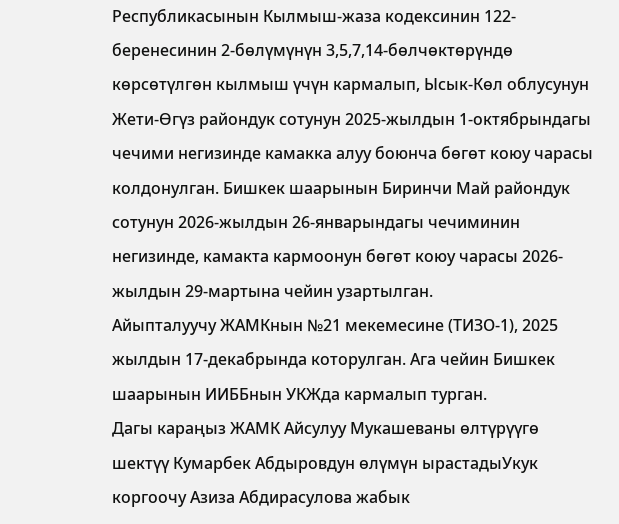Республикасынын Кылмыш-жаза кодексинин 122-беренесинин 2-бөлүмүнүн 3,5,7,14-бөлчөктөрүндө көрсөтүлгөн кылмыш үчүн кармалып, Ысык-Көл облусунун Жети-Өгүз райондук сотунун 2025-жылдын 1-октябрындагы чечими негизинде камакка алуу боюнча бөгөт коюу чарасы колдонулган. Бишкек шаарынын Биринчи Май райондук сотунун 2026-жылдын 26-январындагы чечиминин негизинде, камакта кармоонун бөгөт коюу чарасы 2026-жылдын 29-мартына чейин узартылган.
Айыпталуучу ЖАМКнын №21 мекемесине (ТИЗО-1), 2025 жылдын 17-декабрында которулган. Ага чейин Бишкек шаарынын ИИББнын УКЖда кармалып турган.
Дагы караңыз ЖАМК Айсулуу Мукашеваны өлтүрүүгө шектүү Кумарбек Абдыровдун өлүмүн ырастадыУкук коргоочу Азиза Абдирасулова жабык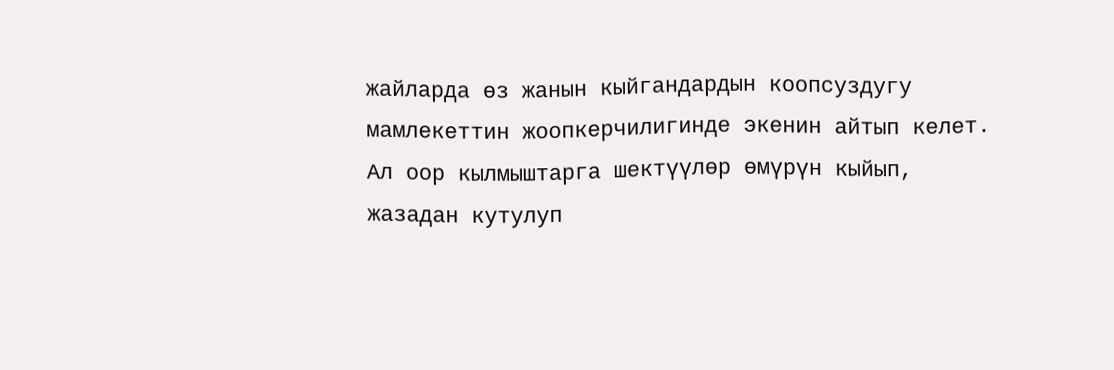жайларда өз жанын кыйгандардын коопсуздугу мамлекеттин жоопкерчилигинде экенин айтып келет. Ал оор кылмыштарга шектүүлөр өмүрүн кыйып, жазадан кутулуп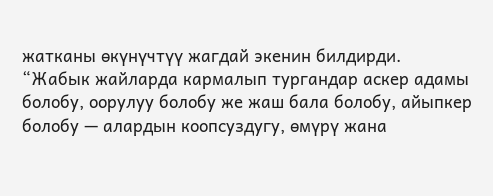жатканы өкүнүчтүү жагдай экенин билдирди.
“Жабык жайларда кармалып тургандар аскер адамы болобу, оорулуу болобу же жаш бала болобу, айыпкер болобу — алардын коопсуздугу, өмүрү жана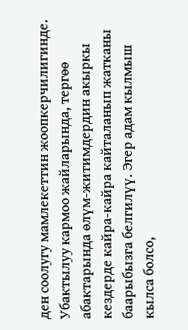ден соолугу мамлекеттин жоопкерчилигинде. Убактылуу кармоо жайларында, тергөө абактарында өлүм-житимдердин акыркы кездерде кайра-кайра кайталанып жатканы баарыбызга белгилүү. Эгер адам кылмыш кылса болсо,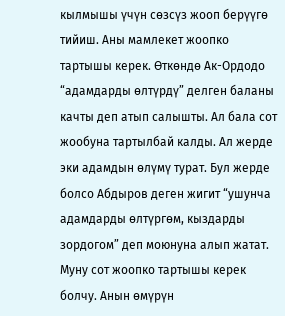кылмышы үчүн сөзсүз жооп берүүгө тийиш. Аны мамлекет жоопко тартышы керек. Өткөндө Ак-Ордодо “адамдарды өлтүрдү” делген баланы качты деп атып салышты. Ал бала сот жообуна тартылбай калды. Ал жерде эки адамдын өлүмү турат. Бул жерде болсо Абдыров деген жигит “ушунча адамдарды өлтүргөм, кыздарды зордогом” деп моюнуна алып жатат. Муну сот жоопко тартышы керек болчу. Анын өмүрүн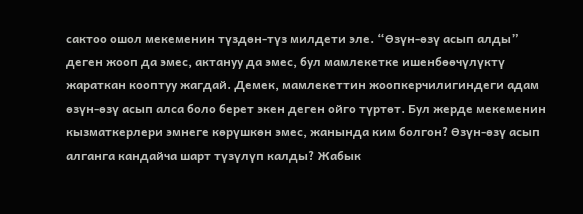сактоо ошол мекеменин түздөн-түз милдети эле. “Өзүн-өзү асып алды” деген жооп да эмес, актануу да эмес, бул мамлекетке ишенбөөчүлүктү жараткан кооптуу жагдай. Демек, мамлекеттин жоопкерчилигиндеги адам өзүн-өзү асып алса боло берет экен деген ойго түртөт. Бул жерде мекеменин кызматкерлери эмнеге көрүшкөн эмес, жанында ким болгон? Өзүн-өзү асып алганга кандайча шарт түзүлүп калды? Жабык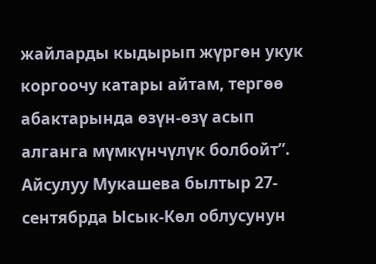жайларды кыдырып жүргөн укук коргоочу катары айтам, тергөө абактарында өзүн-өзү асып алганга мүмкүнчүлүк болбойт”.
Айсулуу Мукашева былтыр 27-сентябрда Ысык-Көл облусунун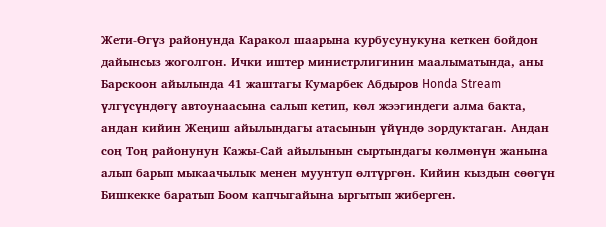Жети-Өгүз районунда Каракол шаарына курбусунукуна кеткен бойдон дайынсыз жоголгон. Ички иштер министрлигинин маалыматында, аны Барскоон айылында 41 жаштагы Кумарбек Абдыров Honda Stream үлгүсүндөгү автоунаасына салып кетип, көл жээгиндеги алма бакта, андан кийин Жеңиш айылындагы атасынын үйүндө зордуктаган. Андан соң Тоң районунун Кажы-Сай айылынын сыртындагы көлмөнүн жанына алып барып мыкаачылык менен муунтуп өлтүргөн. Кийин кыздын сөөгүн Бишкекке баратып Боом капчыгайына ыргытып жиберген.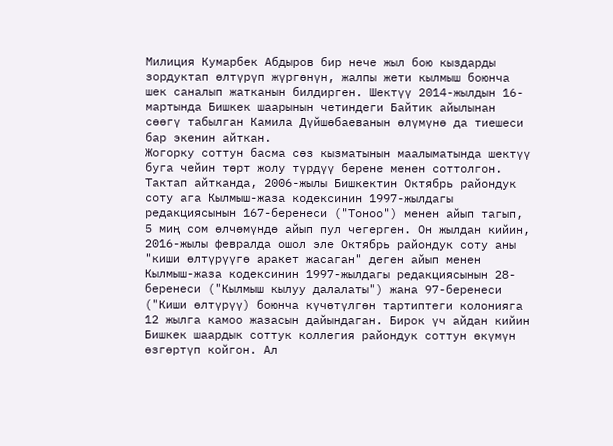Милиция Кумарбек Абдыров бир нече жыл бою кыздарды зордуктап өлтүрүп жүргөнүн, жалпы жети кылмыш боюнча шек саналып жатканын билдирген. Шектүү 2014-жылдын 16-мартында Бишкек шаарынын четиндеги Байтик айылынан сөөгү табылган Камила Дүйшөбаеванын өлүмүнө да тиешеси бар экенин айткан.
Жогорку соттун басма сөз кызматынын маалыматында шектүү буга чейин төрт жолу түрдүү берене менен соттолгон.
Тактап айтканда, 2006-жылы Бишкектин Октябрь райондук соту ага Кылмыш-жаза кодексинин 1997-жылдагы редакциясынын 167-беренеси ("Тоноо") менен айып тагып, 5 миң сом өлчөмүндө айып пул чегерген. Он жылдан кийин, 2016-жылы февралда ошол эле Октябрь райондук соту аны "киши өлтүрүүгө аракет жасаган" деген айып менен Кылмыш-жаза кодексинин 1997-жылдагы редакциясынын 28-беренеси ("Кылмыш кылуу далалаты") жана 97-беренеси ("Киши өлтүрүү) боюнча күчөтүлгөн тартиптеги колонияга 12 жылга камоо жазасын дайындаган. Бирок үч айдан кийин Бишкек шаардык соттук коллегия райондук соттун өкүмүн өзгөртүп койгон. Ал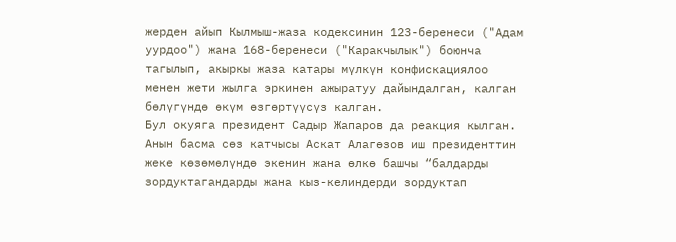жерден айып Кылмыш-жаза кодексинин 123-беренеси ("Адам уурдоо") жана 168-беренеси ("Каракчылык") боюнча тагылып, акыркы жаза катары мүлкүн конфискациялоо менен жети жылга эркинен ажыратуу дайындалган, калган бөлүгүндө өкүм өзгөртүүсүз калган.
Бул окуяга президент Садыр Жапаров да реакция кылган. Анын басма сөз катчысы Аскат Алагөзов иш президенттин жеке көзөмөлүндө экенин жана өлкө башчы “балдарды зордуктагандарды жана кыз-келиндерди зордуктап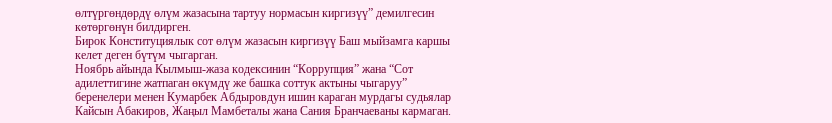өлтүргөндөрдү өлүм жазасына тартуу нормасын киргизүү” демилгесин көтөргөнүн билдирген.
Бирок Конституциялык сот өлүм жазасын киргизүү Баш мыйзамга каршы келет деген бүтүм чыгарган.
Ноябрь айында Кылмыш-жаза кодексинин “Коррупция” жана “Сот адилеттигине жатпаган өкүмдү же башка соттук актыны чыгаруу” беренелери менен Кумарбек Абдыровдун ишин караган мурдагы судьялар Кайсын Абакиров, Жаңыл Мамбеталы жана Сания Бранчаеваны кармаган.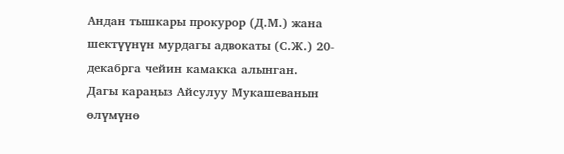Андан тышкары прокурор (Д.М.) жана шектүүнүн мурдагы адвокаты (С.Ж.) 20-декабрга чейин камакка алынган.
Дагы караңыз Айсулуу Мукашеванын өлүмүнө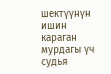шектүүнүн ишин караган мурдагы үч судья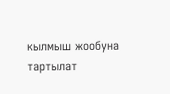кылмыш жообуна тартылат